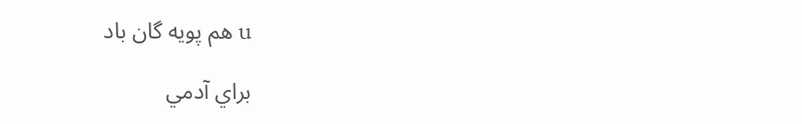u هم پويه گان باد

براي آدمي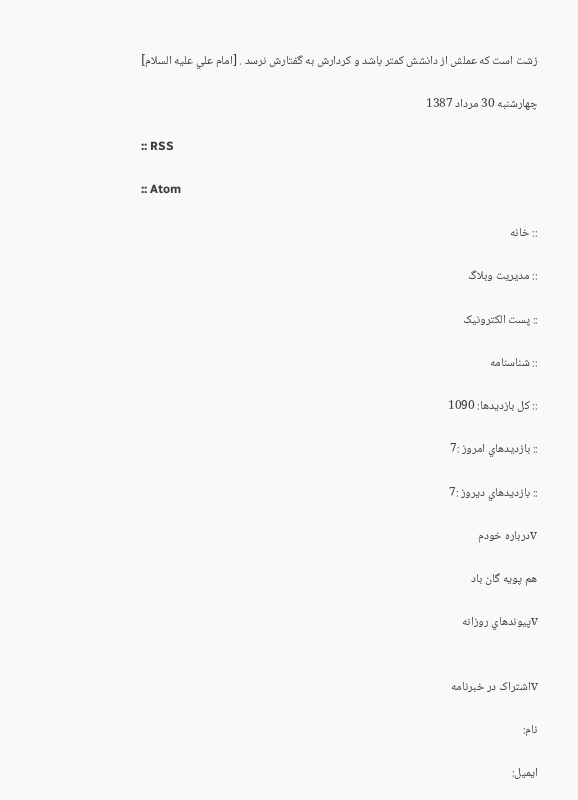زشت است که عملش از دانشش کمتر باشد و کردارش به گفتارش نرسد . [امام علي عليه السلام]

چهارشنبه 30 مرداد 1387

:: RSS

:: Atom

:: خانه

:: مديريت وبلاگ

:: پست الکترونيک

:: شناسنامه

:: کل بازديدها: 1090

:: بازديدهاي امروز :7

:: بازديدهاي ديروز :7

vدرباره خودم

هم پويه گان باد

vپيوندهاي روزانه


vاشتراک در خبرنامه

نام:

ايميل: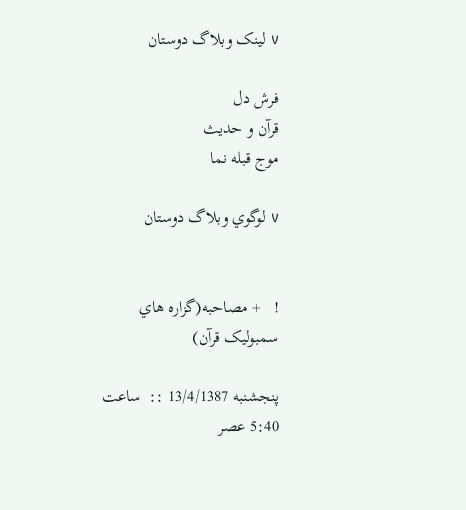v لينک وبلاگ دوستان

فرش دل
قرآن و حديث
موج قبله نما

v لوگوي وبلاگ دوستان


!   + مصاحبه(گزاره هاي سمبوليک قرآن)

پنجشنبه 13/4/1387 ::  ساعت 5:40 عصر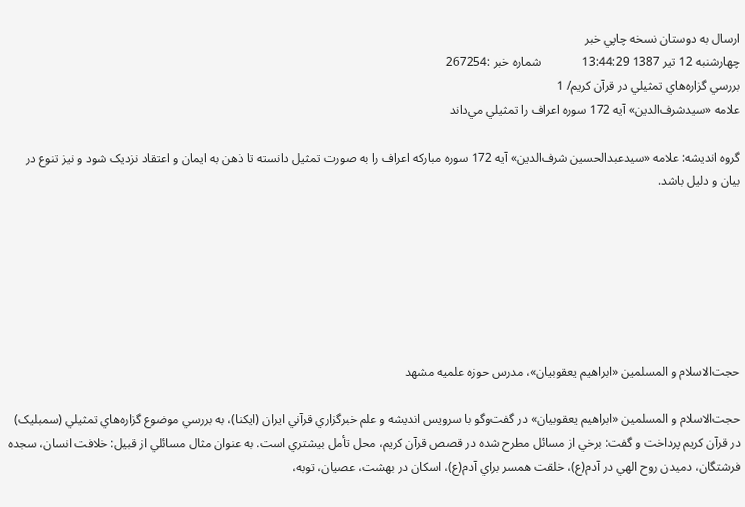ارسال به دوستان نسخه چاپي خبر
چهارشنبه 12 تير 1387 13:44:29             شماره‌ خبر :267254
بررسي گزاره‌هاي تمثيلي در قرآن کريم/ 1
علامه «سيدشرف‌الدين» آيه 172 سوره اعراف را تمثيلي مي‌داند

گروه انديشه: علامه «سيدعبدالحسين شرف‌الدين» آيه 172 سوره مبارکه اعراف را به صورت تمثيل دانسته تا ذهن به ايمان و اعتقاد نزديک شود و نيز تنوع در بيان و دليل باشد.







حجت‌الاسلام و المسلمين «ابراهيم يعقوبيان»، مدرس حوزه علميه مشهد

حجت‌الاسلام و المسلمين «ابراهيم يعقوبيان» در گفت‌وگو با سرويس انديشه و علم خبرگزاري قرآني ايران (ايکنا)، به بررسي موضوع گزاره‌هاي تمثيلي (سمبليک) در قرآن کريم پرداخت و گفت: برخي از مسائل مطرح شده در قصص قرآن کريم، محل تأمل بيشتري است. به عنوان مثال مسائلي از قبيل: خلافت انسان، سجده فرشتگان، دميدن روح الهي در آدم(ع)، خلقت همسر براي آدم(ع)، اسکان در بهشت، عصيان، توبه،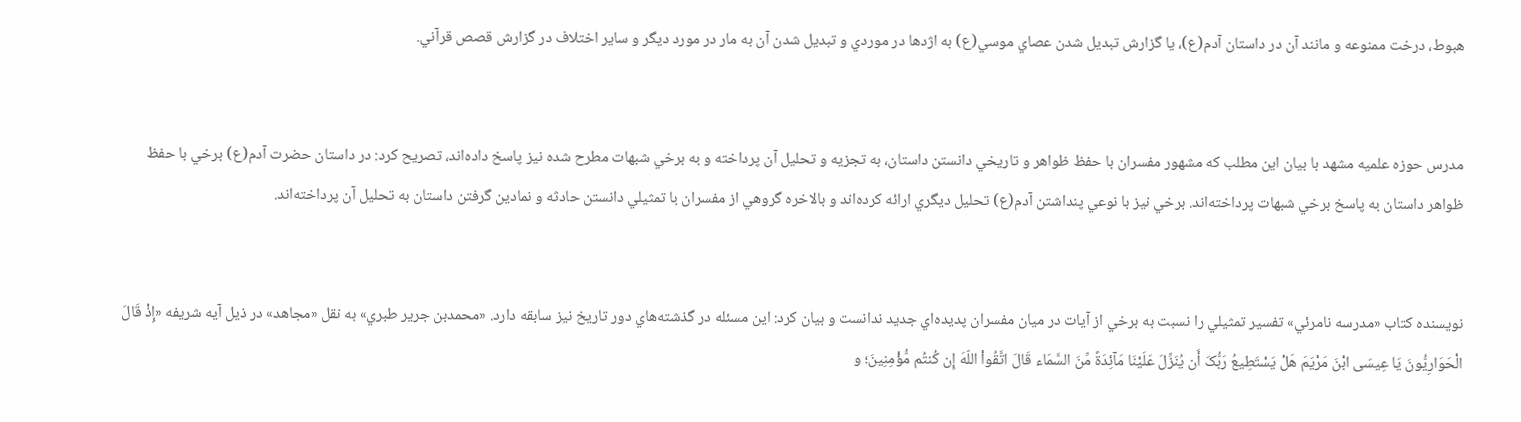هبوط، درخت ممنوعه و مانند آن در داستان آدم(ع)، يا گزارش تبديل شدن عصاي موسي(ع) به اژدها در موردي و تبديل شدن آن به مار در مورد ديگر و ساير اختلاف در گزارش قصص قرآني.


مدرس حوزه علميه مشهد با بيان اين مطلب که مشهور مفسران با حفظ ظواهر و تاريخي دانستن داستان، به تجزيه و تحليل آن پرداخته و به برخي شبهات مطرح شده نيز پاسخ داده‌اند، تصريح کرد: در داستان حضرت آدم(ع) برخي با حفظ ظواهر داستان به پاسخ برخي شبهات پرداخته‌اند. برخي نيز با نوعي پنداشتن آدم(ع) تحليل ديگري ارائه کرده‌اند و بالاخره گروهي از مفسران با تمثيلي دانستن حادثه و نمادين گرفتن داستان به تحليل آن پرداخته‌اند.


نويسنده کتاب «مدرسه نامرئي» تفسير تمثيلي را نسبت به برخي از آيات در ميان مفسران پديده‌اي جديد ندانست و بيان کرد: اين مسئله در گذشته‌هاي دور تاريخ نيز سابقه دارد. «محمدبن جرير طبري» به نقل «مجاهد» در ذيل آيه شريفه «إِذْ قَالَ الْحَوَارِيُّونَ يَا عِيسَى ابْنَ مَرْيَمَ هَلْ يَسْتَطِيعُ رَبُّکَ أَن يُنَزِّلَ عَلَيْنَا مَآئِدَةً مِّنَ السَّمَاء قَالَ اتَّقُواْ اللّهَ إِن کُنتُم مُّؤْمِنِينَ؛ و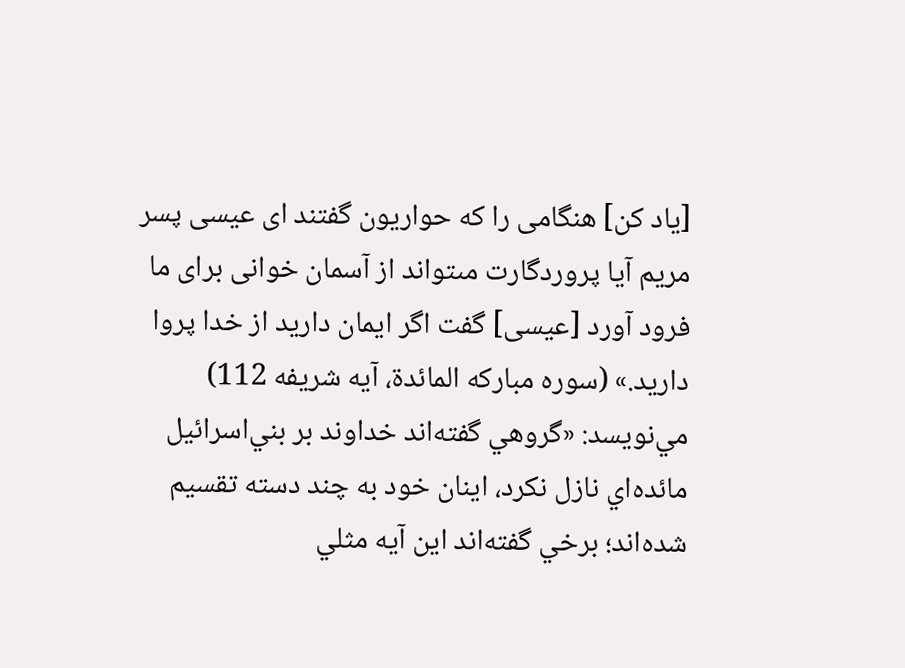[ياد کن] هنگامى را که حواريون گفتند اى عيسى پسر مريم آيا پروردگارت مىتواند از آسمان خوانى براى ما فرود آورد [عيسى] گفت اگر ايمان داريد از خدا پروا داريد.» (سوره مبارکه المائدة، آيه شريفه 112) مي‌نويسد: «گروهي گفته‌اند خداوند بر بني‌اسرائيل مائده‌اي نازل نکرد، اينان خود به چند دسته تقسيم شده‌اند؛ برخي گفته‌اند اين آيه مثلي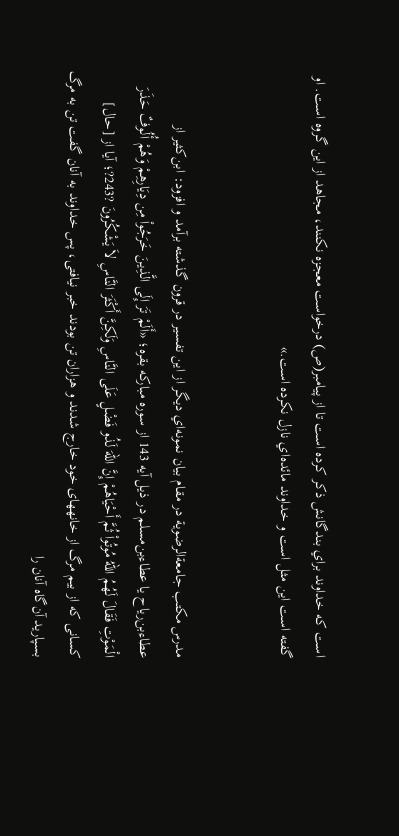است که خداوند براي بندگانش ذکر کرده است تا از پيامبر(ص) درخواست معجزه نکنند، مجاهد از اين گروه است. او گفته است اين مثل است و خداوند مائده‌اي نازل نکرده است.»


مدرس مکتب جامعةالرضوية در مقام بيان نمونه‌اي ديگر از اين تفسير در قرون گذشته برآمد و افزود: ابن‌کثير از عطاءبن‌رياح يا عطاءبن‌مسلم در ذيل آيه 143 از سوره مبارکه بقره؛ «أَلَمْ تَرَ إِلَى الَّذِينَ خَرَجُواْ مِن دِيَارِهِمْ وَهُمْ أُلُوفٌ حَذَرَ الْمَوْتِ فَقَالَ لَهُمُ اللّهُ مُوتُواْ ثُمَّ أَحْيَاهُمْ إِنَّ اللّهَ لَذُو فَضْلٍ عَلَى النَّاسِ وَلَکِنَّ أَکْثَرَ النَّاسِ لاَ يَشْکُرُونَ ?243?؛ آيا از [حال] کسانى که از بيم مرگ از خانههاى خود خارج شدند و هزاران تن بودند خبر نيافتى، پس خداوند به آنان گفت تن به مرگ بسپاريد آن‌گاه آنان را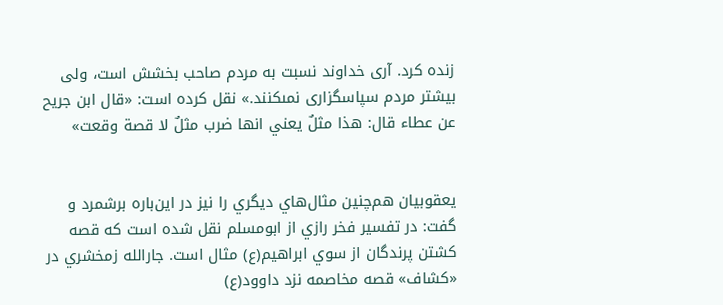زنده کرد. آرى خداوند نسبت به مردم صاحب بخشش است، ولى بيشتر مردم سپاسگزارى نمىکنند.» نقل کرده است: «قال ابن جريح عن عطاء قال: هذا مثلٌ يعني انها ضرب مثلٌ لا قصة وقعت»


يعقوبيان هم‌چنين مثال‌هاي ديگري را نيز در اين‌باره برشمرد و گفت: در تفسير فخر رازي از ابومسلم نقل شده است که قصه کشتن پرندگان از سوي ابراهيم(ع) مثال است. جارالله زمخشري در «کشاف» قصه مخاصمه نزد داوود(ع)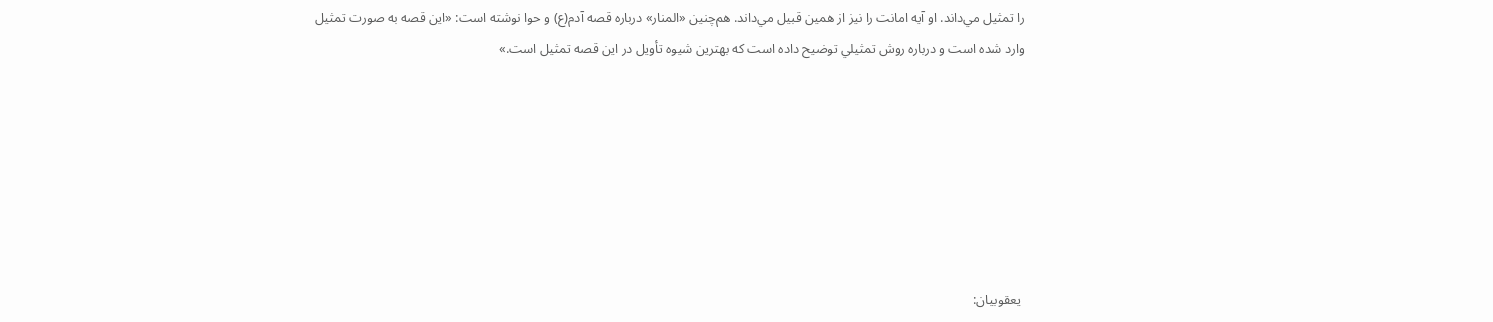را تمثيل مي‌داند. او آيه امانت را نيز از همين قبيل مي‌داند. هم‌چنين «المنار» درباره قصه آدم(ع) و حوا نوشته است: «اين قصه به صورت تمثيل وارد شده است و درباره روش تمثيلي توضيح داده است که بهترين شيوه تأويل در اين قصه تمثيل است.»







 يعقوبيان: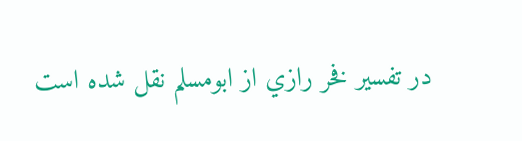در تفسير فخر رازي از ابومسلم نقل شده است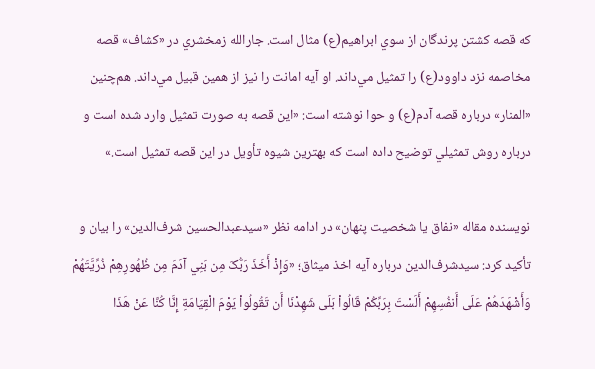که قصه کشتن پرندگان از سوي ابراهيم(ع) مثال است. جارالله زمخشري در «کشاف» قصه مخاصمه نزد داوود(ع) را تمثيل مي‌داند. او آيه امانت را نيز از همين قبيل مي‌داند. هم‌چنين «المنار» درباره قصه آدم(ع) و حوا نوشته است: «اين قصه به صورت تمثيل وارد شده است و درباره روش تمثيلي توضيح داده است که بهترين شيوه تأويل در اين قصه تمثيل است.»

نويسنده مقاله «نفاق يا شخصيت پنهان» در ادامه نظر «سيدعبدالحسين شرف‌الدين» را بيان و تأکيد کرد: سيدشرف‌الدين درباره آيه اخذ ميثاق؛ «وَإِذْ أَخَذَ رَبُّکَ مِن بَنِي آدَمَ مِن ظُهُورِهِمْ ذُرِّيَّتَهُمْ وَأَشْهَدَهُمْ عَلَى أَنفُسِهِمْ أَلَسْتَ بِرَبِّکُمْ قَالُواْ بَلَى شَهِدْنَا أَن تَقُولُواْ يَوْمَ الْقِيَامَةِ إِنَّا کُنَّا عَنْ هَذَا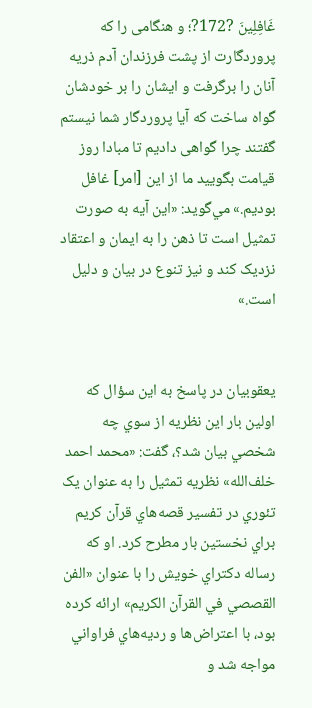غَافِلِينَ ?172?؛ و هنگامى را که پروردگارت از پشت فرزندان آدم ذريه آنان را برگرفت و ايشان را بر خودشان گواه ساخت که آيا پروردگار شما نيستم گفتند چرا گواهى داديم تا مبادا روز قيامت بگوييد ما از اين [امر] غافل بوديم.» مي‌گويد: «اين آيه به صورت تمثيل است تا ذهن را به ايمان و اعتقاد نزديک کند و نيز تنوع در بيان و دليل است.»


يعقوبيان در پاسخ به اين سؤال که اولين بار اين نظريه از سوي چه شخصي بيان شد؟، گفت: «محمد احمد خلف‌الله» نظريه تمثيل را به عنوان يک تئوري در تفسير قصه‌هاي قرآن کريم براي نخستين بار مطرح کرد. او که رساله دکتراي خويش را با عنوان «الفن القصصي في القرآن الکريم» ارائه کرده بود، با اعتراض‌ها و رديه‌هاي فراواني مواجه شد و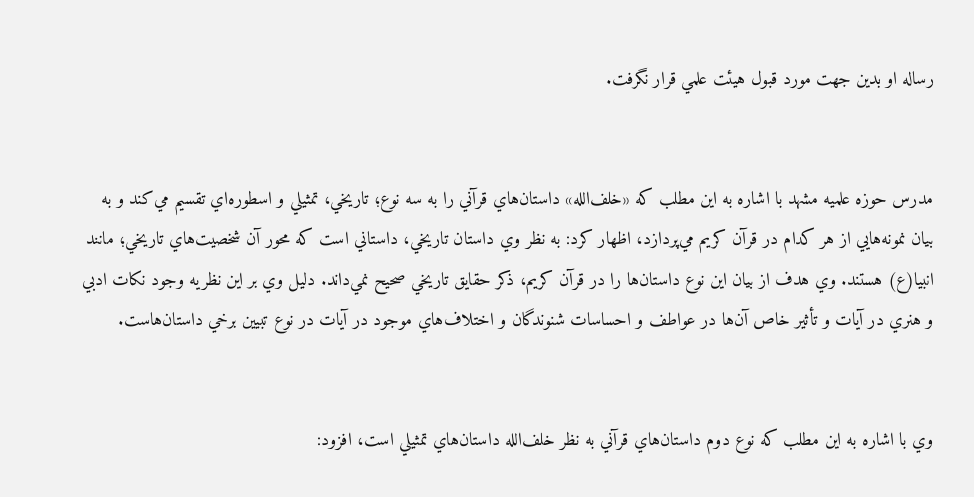رساله او بدين جهت مورد قبول هيئت علمي قرار نگرفت.


مدرس حوزه علميه مشهد با اشاره به اين مطلب که «خلف‌الله» داستا‌ن‌هاي قرآني را به سه نوع؛ تاريخي، تمثيلي و اسطوره‌اي تقسيم مي‌کند و به بيان نمونه‌هايي از هر کدام در قرآن کريم مي‌پردازد، اظهار کرد: به نظر وي داستان تاريخي، داستاني است که محور آن شخصيت‌هاي تاريخي؛ مانند انبيا(ع) هستند. وي هدف از بيان اين نوع داستان‌ها را در قرآن کريم، ذکر حقايق تاريخي صحيح نمي‌داند. دليل وي بر اين نظريه وجود نکات ادبي و هنري در آيات و تأثير خاص آن‌ها در عواطف و احساسات شنوندگان و اختلاف‌هاي موجود در آيات در نوع تبيين برخي داستان‌هاست.


وي با اشاره به اين مطلب که نوع دوم داستان‌هاي قرآني به نظر خلف‌الله داستان‌هاي تمثيلي است، افزود: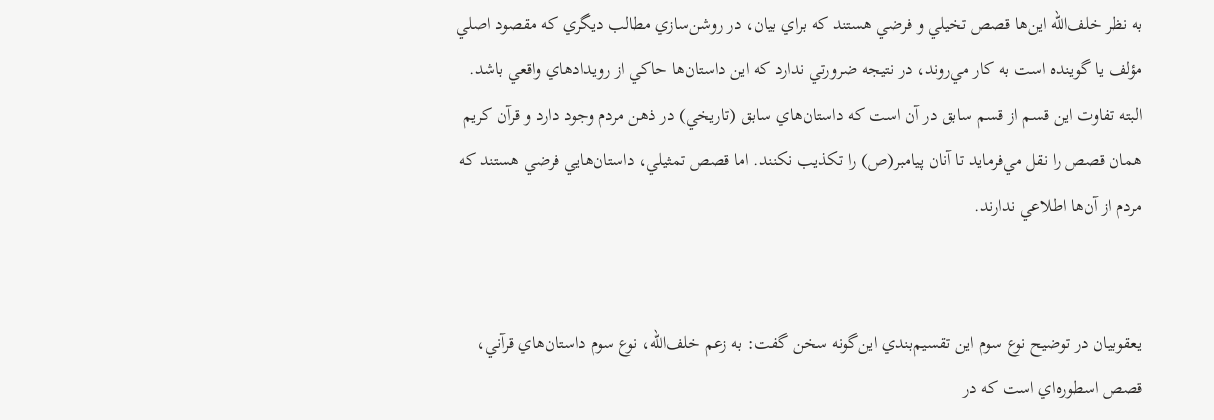به نظر خلف‌الله اين‌ها قصص تخيلي و فرضي هستند که براي بيان، در روشن‌سازي مطالب ديگري که مقصود اصلي مؤلف يا گوينده است به کار مي‌روند، در نتيجه ضرورتي ندارد که اين داستان‌ها حاکي از رويدادهاي واقعي باشد. البته تفاوت اين قسم از قسم سابق در آن است که داستا‌ن‌هاي سابق (تاريخي) در ذهن مردم وجود دارد و قرآن کريم همان قصص را نقل مي‌فرمايد تا آنان پيامبر(ص) را تکذيب نکنند. اما قصص تمثيلي، داستان‌هايي فرضي هستند که مردم از آن‌ها اطلاعي ندارند.


يعقوبيان در توضيح نوع سوم اين تقسيم‌بندي اين‌گونه سخن گفت: به زعم خلف‌الله، نوع سوم داستان‌هاي قرآني، قصص اسطوره‌اي است که در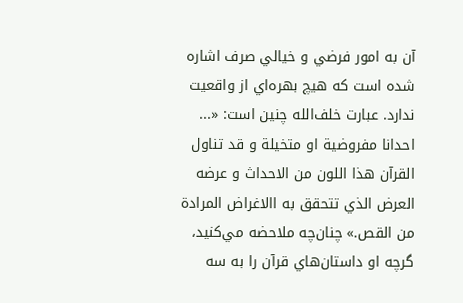آن به امور فرضي و خيالي صرف اشاره شده است که هيچ بهره‌اي از واقعيت ندارد. عبارت خلف‌الله چنين است: «... احدانا مفروضية او متخيلة و قد تناول القرآن هذا اللون من الاحداث و عرضه العرض الذي تتحقق به االاغراض المرادة من القص.» چنان‌چه ملاحضه مي‌کنيد، گرچه او داستان‌هاي قرآن را به سه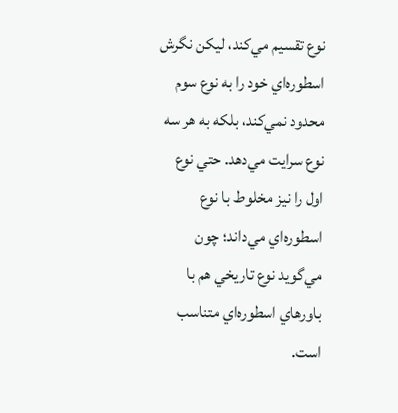نوع تقسيم مي‌کند، ليکن نگرش اسطوره‌اي خود را به نوع سوم محدود نمي‌کند، بلکه به هر سه نوع سرايت مي‌دهد. حتي نوع اول را نيز مخلوط با نوع اسطوره‌اي مي‌داند؛ چون مي‌گويد نوع تاريخي هم با باورهاي اسطوره‌اي متناسب است.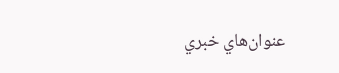عنوان‌هاي خبري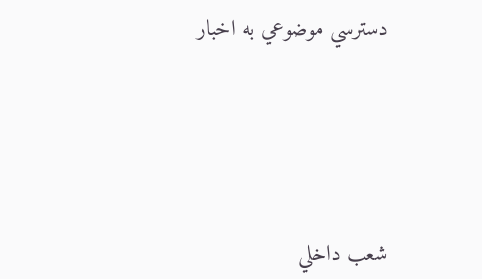دسترسي موضوعي به اخبار






شعب داخلي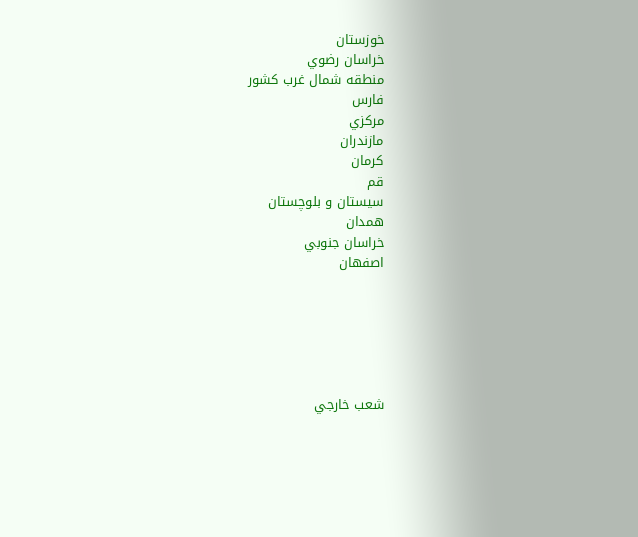خوزستان
خراسان رضوي
منطقه شمال غرب کشور
فارس
مرکزي
مازندران
کرمان
قم
سيستان و بلو‌چستان
همدان
خراسان جنوبي
اصفهان






شعب خارجي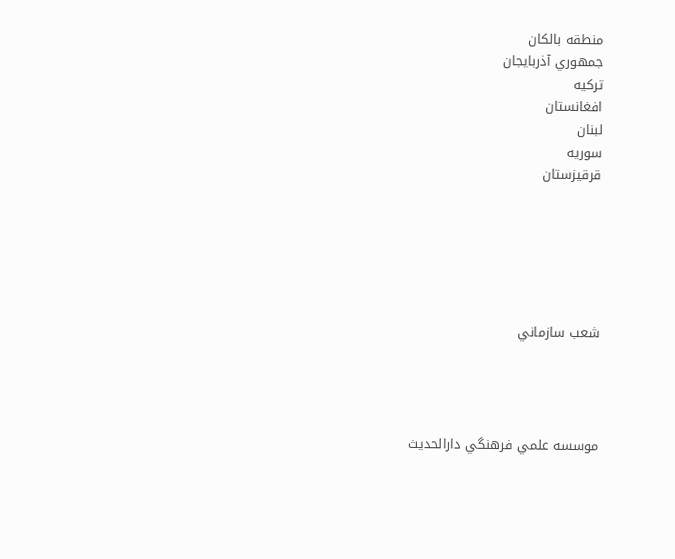منطقه بالکان
جمهوري آذربايجان
ترکيه
افغانستان
لبنان
سوريه
قرقيزستان






شعب سازماني




موسسه علمي فرهنگي دارالحديث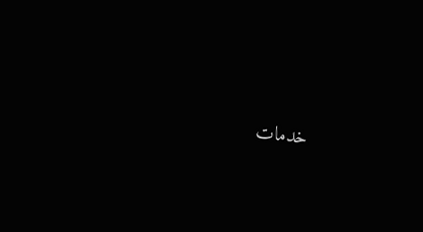خدمات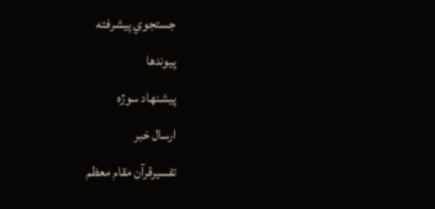جستجوي پيشرفته
پيوندها
پيشنهاد سوژه
ارسال خبر
تفسيرقرآن مقام معظم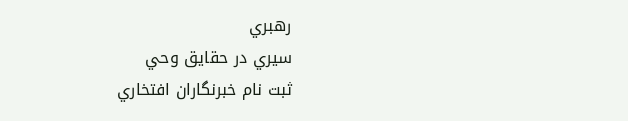رهبري
سيري در حقايق وحي
ثبت نام خبرنگاران افتخاري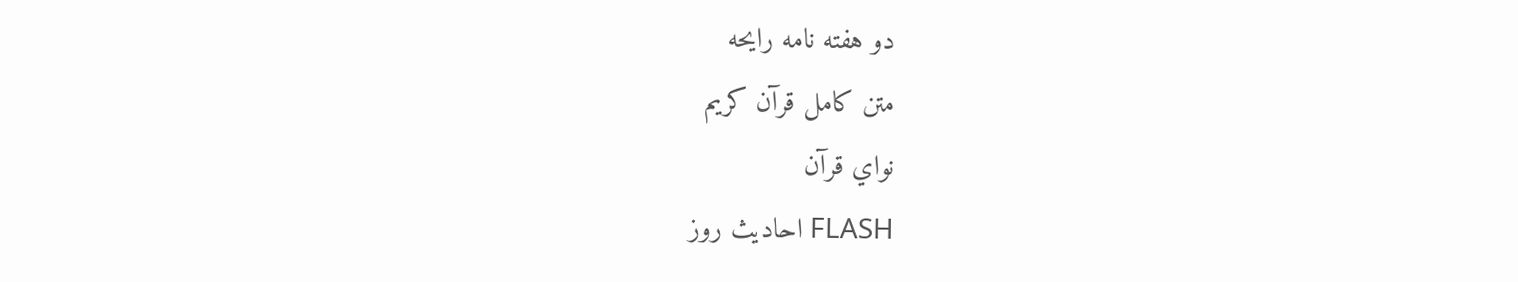دو هفته نامه رايحه
متن کامل قرآن کريم
نواي قرآن
FLASH احاديث روز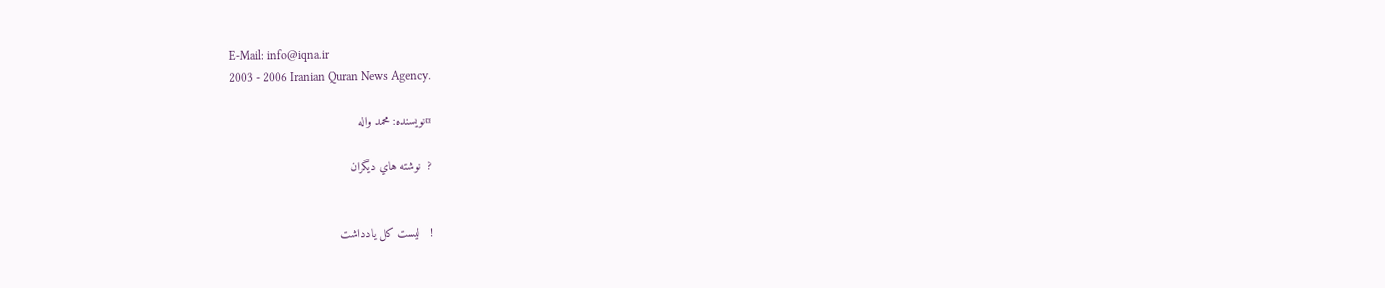E-Mail: info@iqna.ir
2003 - 2006 Iranian Quran News Agency.

¤نويسنده: محمد واله

?  نوشته هاي ديگران


!   ليست کل يادداشت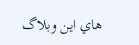هاي اين وبلاگ